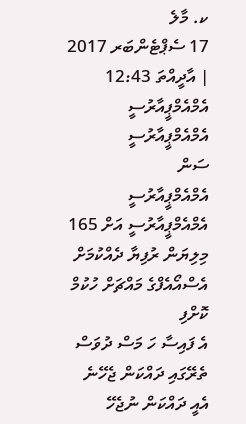ކ. މާލެ
17 ސެޕްޓެންބަރ 2017 | އާދީއްތަ 12:43
އެމްއެމްޕީއާރުސީ
އެމްއެމްޕީއާރުސީ
ސަން
އެމްއެމްޕީއާރުސީ
އެމްއެމްޕީއާރުސީ އަށް 165 މިލިޔަން ރުފިޔާ ދެއްކުމަށް އެސްއޯއެފްގެ މައްޗަށް ހުކުމް ކޮށްފި
އެ ފައިސާ ހަ މަސް ދުވަސް ތެރޭގައި ދައްކަން ޖެހޭނެ
އެއީ ދައްކަން ނުޖެހޭ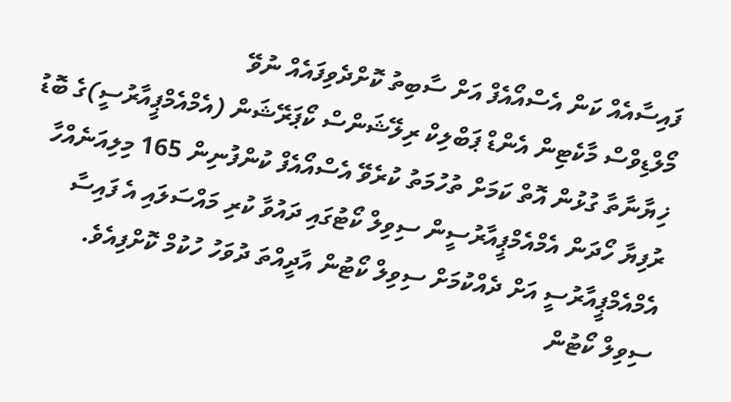ފައިސާއެއް ކަން އެސްއޯއެފް އަށް ސާބިތު ކޮށްދެވިފައެއް ނުވޭ
މޯލްޑިވްސް މާކެޓިން އެންޑް ޕަބްލިކް ރިލޭޝަންސް ކޯޕަރޭޝަން (އެމްއެމްޕީއާރުސީ)ގެ ބޮޑު ޚިޔާނާތާ ގުޅުން އޮތް ކަމަށް ތުހުމަތު ކުރެވޭ އެސްއޯއެފް ކުންފުނިން 165 މިލިއަނެއްހާ ރުފިޔާ ހޯދަން އެމްއެމްޕީއާރުސީން ސިވިލް ކޯޓުގައި ދައުވާ ކުރި މައްސަލައި އެ ފައިސާ އެމްއެމްޕީއާރުސީ އަށް ދެއްކުމަށް ސިވިލް ކޯޓުން އާދީއްތަ ދުވަހު ހުކުމް ކޮށްފިއެވެ.
ސިވިލް ކޯޓުން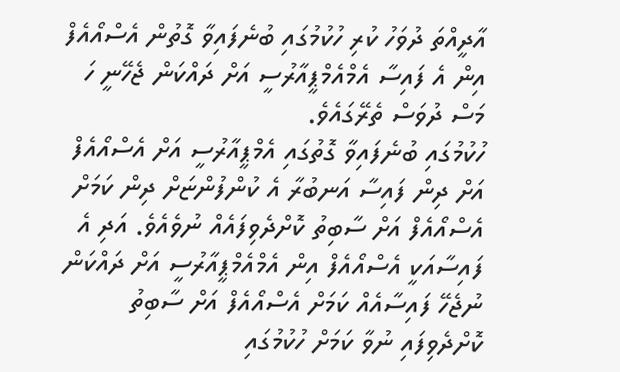އާދީއްތަ ދުވަހު ކުރި ހުކުމުގައި ބުނެފައިވާ ގޮތުން އެސްއޯއެފް އިން އެ ފައިސާ އެމްއެމްޕީއާރުސީ އަށް ދައްކަން ޖެހޭނީ ހަ މަސް ދުވަސް ތެރޭގައެވެ.
ހުކުމުގައި ބުނެފައިވާ ގޮތުގައި އެމްޕީއާރުސީ އަށް އެސްއޯއެފް އަށް ދިން ފައިސާ އަނބުރާ އެ ކުންފުންޏަށް ދިން ކަމަށް އެސްއޯއެފް އަށް ސާބިތު ކޮށްދެވިފައެއް ނުވެއެވެ. އަދި އެ ފައިސާއަކީ އެސްއޯއެފް އިން އެމްއެމްޕީއާރުސީ އަށް ދައްކަން ނުޖެހޭ ފައިސާއެއް ކަމަށް އެސްއޯއެފް އަށް ސާބިތު ކޮށްދެވިފައި ނުވާ ކަމަށް ހުކުމުގައި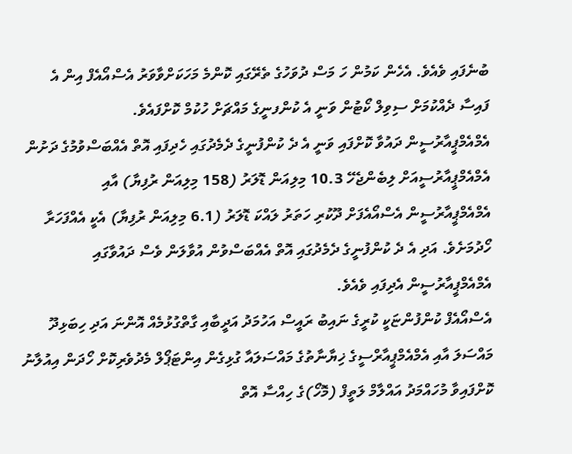ބުނެފައި ވެއެވެ. އެހެން ކަމުން ހަ މަސް ދުވަހުގެ ތެރޭގައި ކޮންމެ މަހަކަށްވާވަރު އެސްއޯއެފް އިން އެ ފައިސާ ދެއްކުމަށް ސިވިލް ކޯޓުން ވަނީ އެ ކުންފނީގެ މައްޗަށް ހުކުމް ކޮށްފައެވެ.
އެމްއެމްޕީއާރުސީން ދައުވާ ކޮށްފައި ވަނީ އެ ދެ ކުންފުނީގެ ދެމެދުގައި ހެދިފައި އޮތް އެއްބަސްވުމުގެ ދަށުން އެމްއެމްޕީއާރުސީއަށް ލިބެންޖެހޭ 10.3 މިލިއަން ޑޮލަރު (158 މިލިއަން ރުފިޔާ) އާއި އެމްއެމްޕީއާރުސީން އެސްއޯއެފަށް ދޫކުރި ހަތަރު ލައްކަ ޑޮލަރު (6.1 މިލިއަން ރުފިޔާ) އެކީ އެއްފަހަރާ ހޯދުމަށެވެ. އަދި އެ ދެ ކުންފުނީގެ ދެމެދުގައި އޮތް އެއްބަސްވުން އުވާލަން ވެސް ދައުވާގައި އެމްއެމްޕީއާރުސީން އެދިފައި ވެއެވެ.
އެސްއޯއެފް ކުންފުންޏަކީ ކުރީގެ ނައިބު ރައީސް އަހުމަދު އަދީބާއި ގާތްގުޅުމެއް އޮންނަ އަދި ހިބަޅިދޫ މައްސަލަ އާއި އެމްއެމްޕީއާރްސީގެ ޚިޔާނާތުގެ މައްސަލައާ ގުޅިގެން އިންޓަޕޯލް މެދުވެރިކޮށް ހޯދަން އިއުލާނު ކޮށްފައިވާ މުހައްމަދު އައްލާމް ލަތީފް (މޮހޯ)ގެ ހިއްސާ އޮތް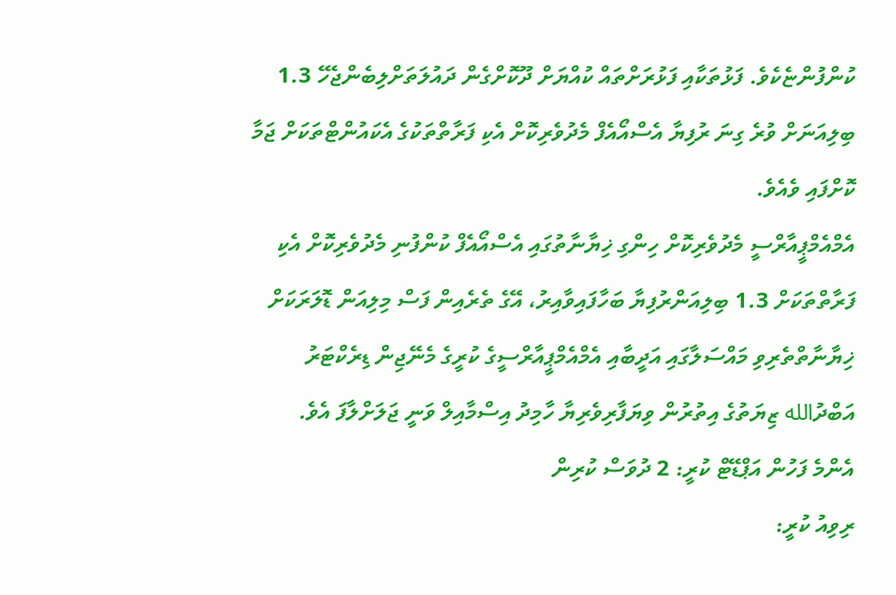ކުންފުންޏެކެވެ. ފަޅުތަކާއި ފަޅުރަށްތައް ކުއްޔަށް ދޫކޮށްގެން ދައުލަތަށްލިބެންޖެހޭ 1.3 ބިލިއަނަށް ވުރެ ގިނަ ރުފިޔާ އެސްއޯއެފް މެދުވެރިކޮށް އެކި ފަރާތްތަކުގެ އެކައުންޓްތަކަށް ޖަމާ ކޮށްފައި ވެއެވެ.
އެމްއެމްޕީއާރްސީ މެދުވެރިކޮށް ހިންގި ޚިޔާނާތުގައި އެސްއޯއެފް ކުންފުނި މެދުވެރިކޮށް އެކި ފަރާތްތަކަށް 1.3 ބިލިއަންރުފިޔާ ބަހާފައިވާއިރު، އޭގެ ތެރެއިން ފަސް މިލިއަން ޑޮލަރަކަށް ޚިޔާނާތްތެރިވި މައްސަލާގައި އަދީބާއި އެމްއެމްޕީއާރްސީގެ ކުރީގެ މެނޭޖިން ޑިރެކްޓަރު އަބްދުالله ޒިޔަތުގެ އިތުރުން ވިޔަފާރިވެރިޔާ ހާމިދު އިސްމާއިލް ވަނީ ޖަލަށްލާފަ އެވެ.
އެންމެ ފަހުން އަޕްޑޭޓް ކުރީ: 2 ދުވަސް ކުރިން
ރިވިއު ކުރީ: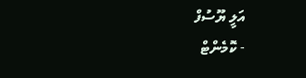އަލީ ޔޫސުފް
- ކޮމެންޓް